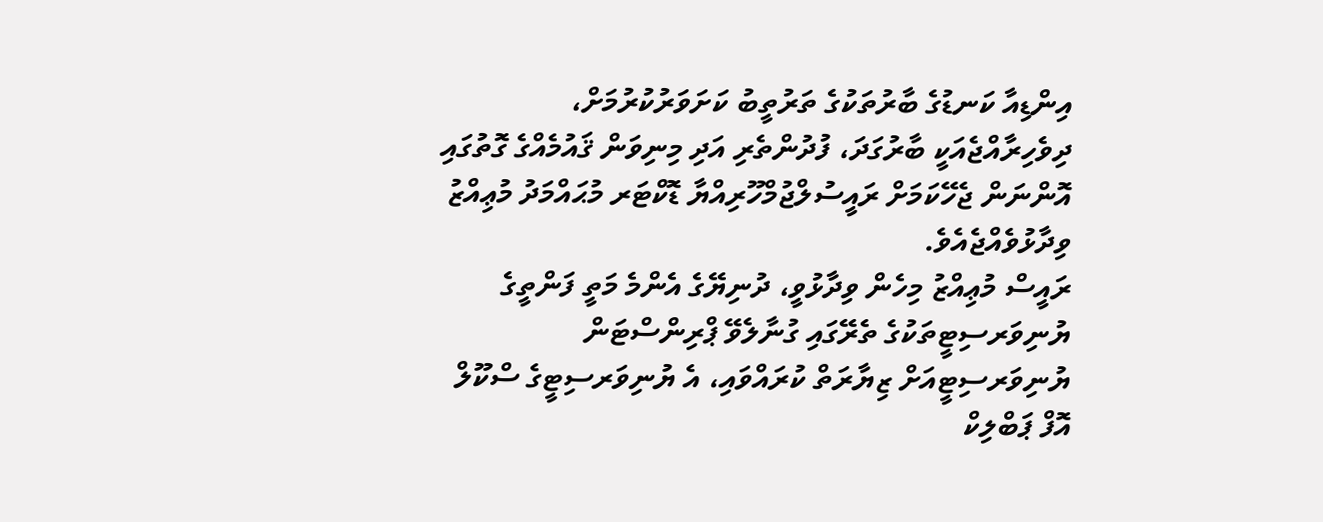އިންޑިއާ ކަނޑުގެ ބާރުތަކުގެ ތަރުތީބު ކަށަވަރުކުރުމަށް، ދިވެހިރާއްޖެއަކީ ބާރުގަދަ، ފުދުންތެރި އަދި މިނިވަން ޤައުމެއްގެ ގޮތުގައި އޮންނަން ޖެހޭކަމަށް ރައީސުލްޖުމްހޫރިއްޔާ ޑޮކްޓަރ މުޙައްމަދު މުޢިއްޒު ވިދާޅުވެއްޖެއެވެ.
ރައީސް މުޢިއްޒު މިހެން ވިދާޅުވީ، ދުނިޔޭގެ އެންމެ މަތީ ފަންތީގެ ޔުނިވަރސިޓީތަކުގެ ތެރޭގައި ގުނާލެވޭ ޕްރިންސްޓަން ޔުނިވަރސިޓީއަށް ޒިޔާރަތް ކުރައްވައި، އެ ޔުނިވަރސިޓީގެ ސްކޫލް އޮފް ޕަބްލިކް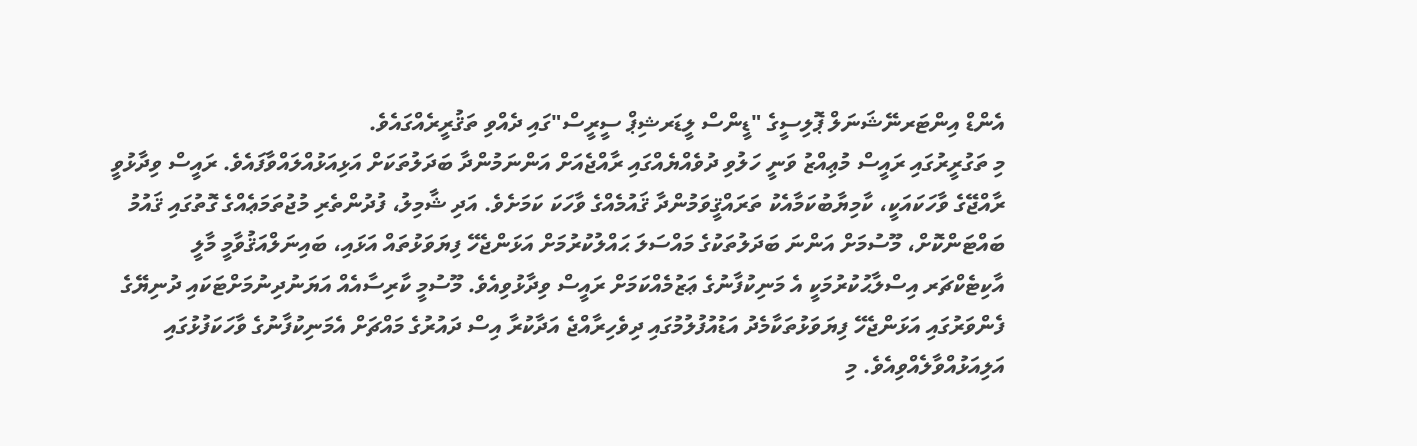އެންޑް އިންޓަރނޭޝަނަލް ޕޮލިސީގެ "ޑީންސް ލީޑަރޝިޕް ސީރީސް"ގައި ދެއްވި ތަޤުރީރެއްގައެވެ.
މި ތަގުރީރުގައި ރައީސް މުޢިއްޒު ވަނީ ހަލުވި ދުވެއްޔެއްގައި ރާއްޖެއަށް އަންނަމުންދާ ބަދަލުތަކަށް އަޅިއަޅުއްލައްވާފައެވެ. ރައީސް ވިދާޅުވީ ރާއްޖޭގެ ވާހަކައަކީ، ކާމިޔާބުކަމާއެކު ތަރައްޤީވަމުންދާ ޤައުމެއްގެ ވާހަކަ ކަމަށެވެ. އަދި ޝާމިލު، ފުދުންތެރި މުޖުތަމަޢެއްގެ ގޮތުގައި ޤައުމު ބައްޓަންކޮށް، މޫސުމަށް އަންނަ ބަދަލުތަކުގެ މައްސަލަ ޙައްލުކުރުމަށް އަޅަންޖެހޭ ފިޔަވަޅުތައް އަޅައި، ބައިނަލްއަޤުވާމީ މާލީ އާކިޓެކްޗަރ އިސްލާޙުކުރުމަކީ އެ މަނިކުފާނުގެ ޢަޒުމެއްކަމަށް ރައީސް ވިދާޅުވިއެވެ. މޫސުމީ ކާރިސާއެއް އަޔަނުދިނުމަށްޓަކައި ދުނިޔޭގެ ފެންވަރުގައި އަޅަންޖެހޭ ފިޔަވަޅުތަކާމެދު އަޑުއުފުލުމުގައި ދިވެހިރާއްޖެ އަދާކުރާ އިސް ދައުރުގެ މައްޗަށް އެމަނިކުފާނުގެ ވާހަކަފުޅުގައި އަލިއަޅުއްވާލެއްވިއެވެ. މި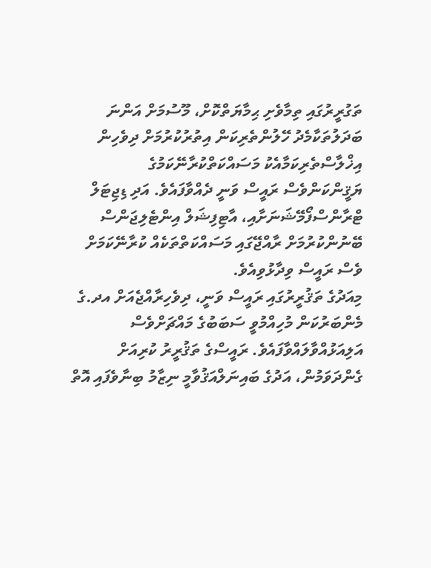ތަގުރީރުގައި ތިމާވެށި ޙިމާޔަތްކޮށް، މޫސުމަށް އަންނަ ބަދަލުތަކާމެދު ހޭލުންތެރިކަން އިތުރުކުރުމަށް ދިވެހިން އިޚްލާސްތެރިކަމާއެކު މަސައްކަތްކުރާނޭކަމުގެ ޔަޤީންކަންވެސް ރައީސް ވަނީ ދެއްވާފައެވެ. އަދި ޑިޖިޓަލް ޓްރާންސްފޯމޭޝަނަށާއި، އާޓިފިޝަލް އިންޓެލިޖަންސް ބޭނުންކުރުމަށް ރާއްޖޭގައި މަސައްކަތްތަކެއް ކުރާނޭކަމަށް ވެސް ރައީސް ވިދާޅުވިއެވެ.
މިއަދުގެ ތަޤުރީރުގައި ރައީސް ވަނީ، ދިވެހިރާއްޖެއަށް އދ.ގެ މެންބަރުކަން މުހިއްމުވީ ސަބަބުގެ މައްޗަށްވެސް އަލިއަޅުއްވާލައްވާފައެވެ. ރައީސްގެ ތަޤުރީރު ކުރިއަށް ގެންދަވަމުން، އަދުގެ ބައިނަލްއަޤުވާމީ ނިޒާމު ބިނާވެފައި އޮތް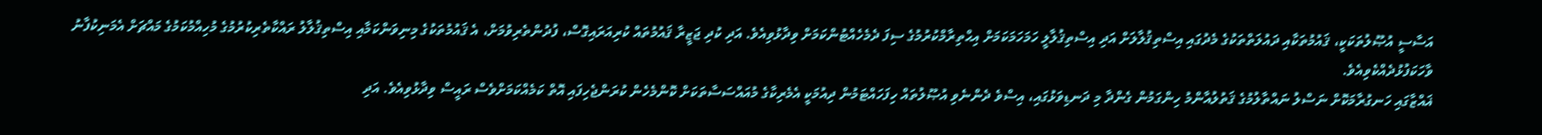އަސާސީ އުޞޫލުތަކަކީ، ޤައުމުތަކާއި ދައުލަތްތަކުގެ މެދުގައި އިސްތިޤުލާލަށް އަދި އިސްތިޤުލާލީ ހަމަހަމަކަމަށް އިޙްތިރާމްކުރުމުގެ ސިފަ ދެމެހެއްޓުންކަމަށް ވިދާޅުވިއެވެ. އަދި ކުދި ޖަޒީރާ ޤައުމުތައް ކުރިއަރައިގޮސް، ފުދުންތެރިވުމަށް، އެ ޤައުމުތަކުގެ މިނިވަންކަމާއި އިސްތިޤުލާލު ރައްކާތެރިކުރުމުގެ މުހިއްމުކަމުގެ މައްޗަށް އެމަނިކުފާނު ވާހަކަފުޅުދެއްކެވިއެވެ.
ޣައްޒާގައި ހަނގުރާމަކޮށް ނަސްލު ނައްތާލުމުގެ ޤަތުލުއާންމު ހިންގަމުން ގެންދާ މި ދަނޑިވަޅުގައި، އިސްވެ ދެންނެވި އުޞޫލުތައް ހިފަހައްޓަމުން ދިއުމަކީ އެމެރިކާގެ މުއައްސަސާތަކަށް ކޮންމެހެން ކުރަންޖެހިފައި އޮތް ކަމެއްކަމަށްވެސް ރައީސް ވިދާޅުވިއެވެ. އަދި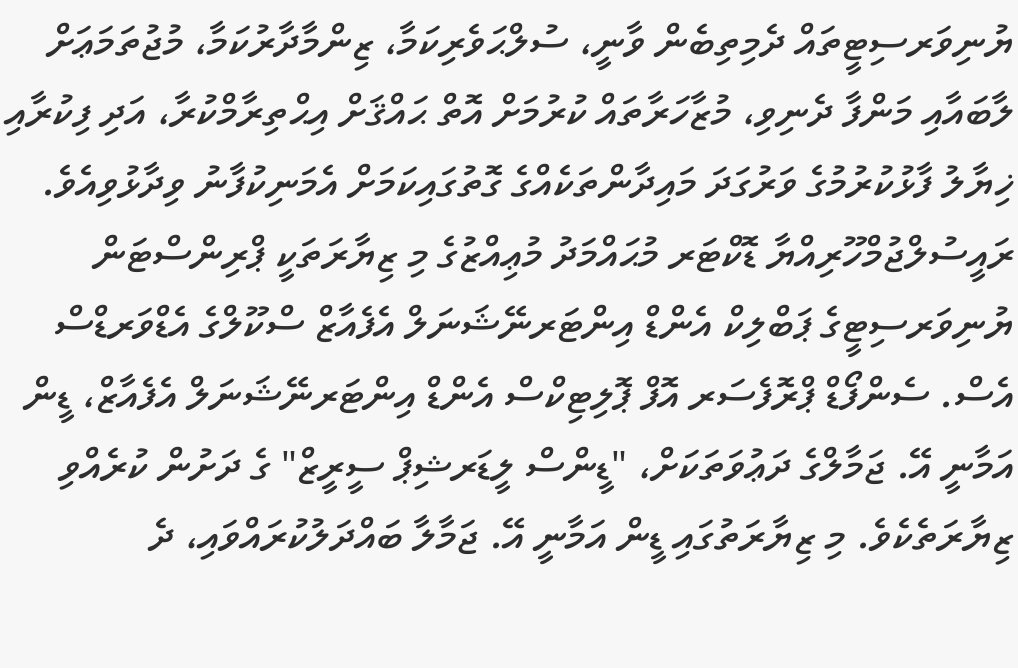ޔުނިވަރސިޓީތައް ދެމިތިބެން ވާނީ، ސުލްޙަވެރިކަމާ، ޒިންމާދާރުކަމާ، މުޖުތަމަޢަށް ލާބައާއި މަންފާ ދެނިވި، މުޒާހަރާތައް ކުރުމަށް އޮތް ޙައްޤަށް އިޙްތިރާމްކުރާ، އަދި ފިކުރާއި ޚިޔާލު ފާޅުކުރުމުގެ ވަރުގަދަ މައިދާންތަކެއްގެ ގޮތުގައިކަމަށް އެމަނިކުފާނު ވިދާޅުވިއެވެ.
ރައީސުލްޖުމްހޫރިއްޔާ ޑޮކްޓަރ މުޙައްމަދު މުޢިއްޒުގެ މި ޒިޔާރަތަކީ ޕްރިންސްޓަން ޔުނިވަރސިޓީގެ ޕަބްލިކް އެންޑް އިންޓަރނޭޝަނަލް އެފެއާޒް ސްކޫލްގެ އެޑްވަރޑްސް އެސް. ސެންފޯޑް ޕްރޮފެސަރ އޮފް ޕޮލިޓިކްސް އެންޑް އިންޓަރނޭޝަނަލް އެފެއާޒް، ޑީން އަމާނީ އޭ. ޖަމާލްގެ ދަޢުވަތަކަށް، "ޑީންސް ލީޑަރޝިޕް ސީރީޒް" ގެ ދަށުން ކުރެއްވި ޒިޔާރަތެކެވެ. މި ޒިޔާރަތުގައި ޑީން އަމާނީ އޭ. ޖަމާލާ ބައްދަލުކުރައްވައި، ދެ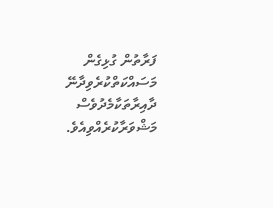ފަރާތުން ގުޅިގެން މަސައްކަތްކުރެވިދާނޭ ދާއިރާތަކާމެދުވެސް މަޝްވަރާކުރެއްވިއެވެ.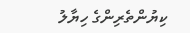ކިޔުންތެރިންގެ ހިޔާލު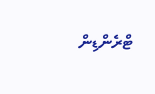ޓްރެންޑިން